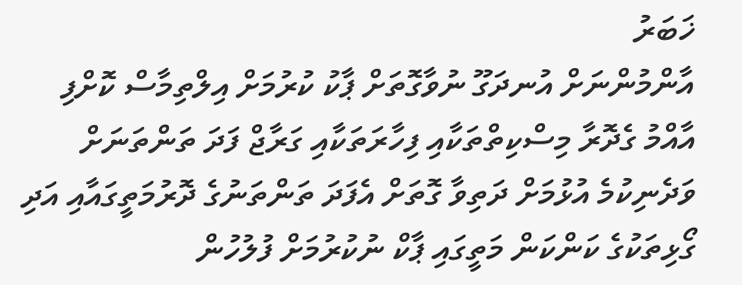ޚަބަރު
އާންމުންނަށް އުނދަގޫ ނުވާގޮތަށް ޕާކު ކުރުމަށް އިލްތިމާސް ކޮށްފި
އާއްމު ގެދޮރާ މިސްކިތްތަކާއި ފިހާރަތަކާއި ގަރާޖް ފަދަ ތަންތަނަށް ވަދެނިކުމެ އުޅުމަށް ދަތިވާ ގޮތަށް އެފަދަ ތަންތަނުގެ ދޮރުމަތީގައާއި އަދި ގޯޅިތަކުގެ ކަންކަން މަތީގައި ޕާކް ނުކުރުމަށް ފުލުހުން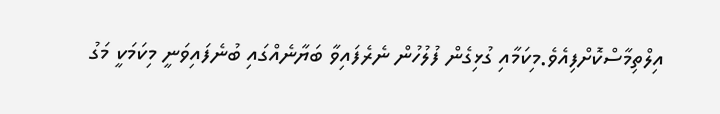އިލްތިމާސްކޮށްފިއެވެ.މިކަމާއި ގުޅިގެން ފުލުހުން ނެރެފައިވާ ބަޔާނެއްގައި ބުނެފައިވަނީ މިކަމަކީ މަގު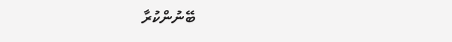ބޭނުންކުރާ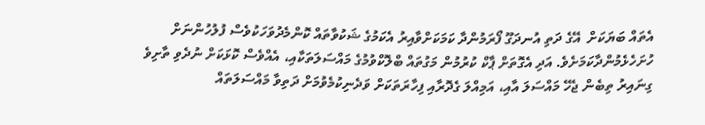އެތައް ބަޔަކަށް  އޭގެ ދަތި އުނދަގޫ ފޯރަމުންދާ ކަމަކަށްވާއިރު އެކަމުގެ ޝަކުވާތައް ކޮންމެދުވަހަކުވެސް ފުލުހުންނަށް ހުށަހެޅެމުންދާކަމަށެވެ. އަދި އެގޮތަށް ޕާކް ކުރުމުން މަގުތައް ބްލޮކްވުމުގެ މައްސަލަތަކާއި، އެއްވެސް ކޮޅަކަށް ނުދެވި ތާށިވެ ގިނައިރު ތިބެން ޖެހޭ މައްސަލަ އާއި، އަމިއްލަ ގެދޮރާއި ފިހާރަތަކަށް ވަދެނިކުމެވުމަށް ދަތިވާ މައްސަލަތައް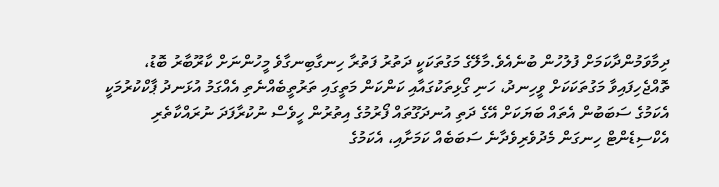ދިމާވަމުންދާކަމަށް ފުލުހުން ބުނެއެވެ.މާލޭގެ މަގުތަކަކީ ދަތުރު ފަތުރާ ހިނގާބިނގާވެ މީހުންނަށް ކާރޫބާރު ބޮޑު، ތޮއްޖެހިފައިވާ މަގުތަކަކަށް ވީހިނދު، ހަނި ގޯޅިތަކުގައާއި ކަންކަން މަތީގައި ތަރުތީބެއްނެތި އެއްގަމު އުޅަނދު ޕާކްކުރުމަކީ އެކަމުގެ ސަބަބުން އެތައް ބަޔަކަށް އޭގެ ދަތި އުނދަގޫތައް ފޯރުމުގެ އިތުރުން ހީވެސް ނުކުރާފަދަ ނުރައްކާތެރި އެކްސިޑެންޓް ހިނގަން މެދުވެރިވެދާނެ ސަބަބެއް ކަމަށާއި، އެކަމުގެ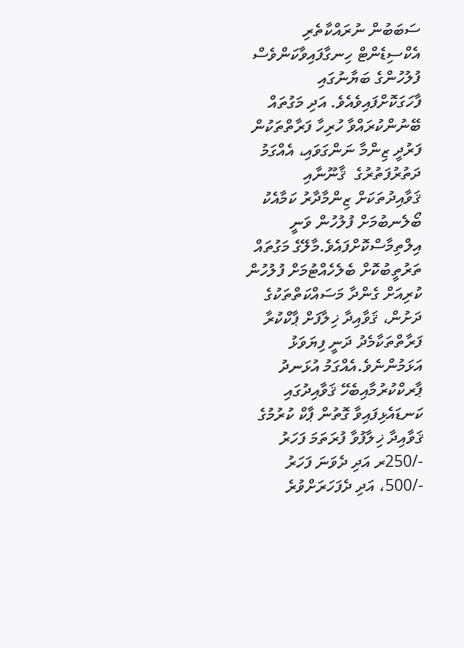ސަބަބުން ނުރައްކާތެރި އެކްސިޑެންޓް ހިނގާފައިވާކަންވެސް ފުލުހުންގެ ބަޔާނުގައި ފާހަގަކޮށްފައިވެއެވެ. އަދި މަގުތައް ބޭނުންކުރައްވާ ހުރިހާ ފަރާތްތަކުން ފަރުދީ ޒިންމާ ނަންގަވައި، އެއްގަމު ދަތުރުފަތުރުގެ  ޤާނޫނާއި ޤަވާއިދުތަކަށް ޒިންމާދާރު ކަމާއެކު ބޯލެނބުމަށް ފުލުހުން ވަނީ އިލްތިމާސްކޮށްފައެވެ.މާލޭގެ މަގުތައް ތަރުތީބުކޮށް ބެލެހެއްޓުމަށް ފުލުހުން ކުރިއަށް ގެންދާ މަސައްކަތްތަކުގެ ދަށުން، ޤަވާއިދާ ޚިލާފަށް ޕާކްކުރާ ފަރާތްތަކާމެދު ދަނީ ފިޔަވަޅު އަޅަމުންނެވެ.އެއްގަމު އުޅަނދު ޕާރކްކުރުމާއިބެހޭ ޤަވާއިދުގައި ކަނޑައެޅިފައިވާ ގޮތުން ޕާކް ކުރުމުގެ ޤަވާއިދާ ޚިލާފުވާ ފުރަތަމަ ފަހަރު -/250ރ އަދި ދެވަނަ ފަހަރު -/500، އަދި ދެފަހަރަށްވުރެ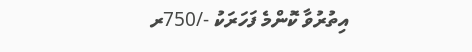އިތުރުވާ ކޮންމެ ފަހަރަކު -/750ރ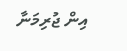އިން ޖުރިމަނާ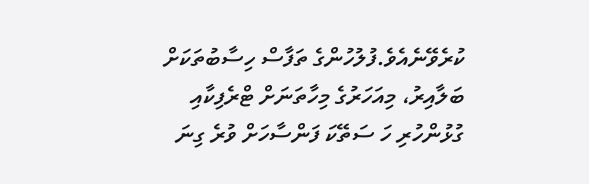ކުރެވޭނެއެވެ.ފުލުހުންގެ ތަފާސް ހިސާބުތަކަށް ބަލާއިރު، މިއަހަރުގެ މިހާތަނަށް ޓްރެފިކާއި ގުޅުންހުރި ހަ ސަތޭކަ ފަންސާހަށް ވުރެ ގިނަ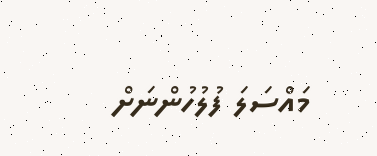މައްސަލަ ފުލުހުންނަށް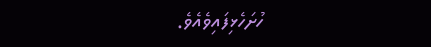ހުށަހެޅިފައިވެއެވެ.